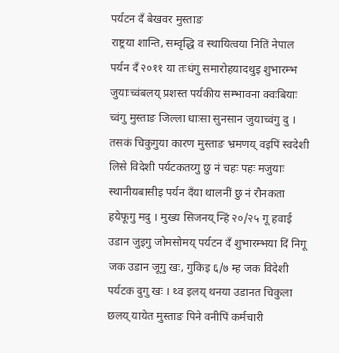पर्यटन दँ बेखवर मुस्ताङ
राष्ट्रया शान्ति, सम्वृद्धि व स्थायित्वया नितिं नेपाल पर्यन दँ २०११ या तःधंगु समारोहयादथुइ शुभारम्भ जुयाःच्वंबलय् प्रशस्त पर्यकीय सम्भावना क्वःबियाः च्वंगु मुस्ताङ जिल्ला धाःसा सुनसान जुयाच्वंगु दु । तसकं चिकुगुया कारण मुस्ताङ भ्रमणय् वइपिं स्वदेशी लिसे विदेशी पर्यटकतय्गु छु नं चहः पहः मजुयाः स्थानीयबासीइ पर्यन दँया थालनीं छु नं रौनकता हयेफूगु मदु । मुख्य सिजनय् न्हिं २०/२५ गू हवाई उडान जुइगु जोमसोमय् पर्यटन दँ शुभारम्भया दिं निगू जक उडान जूगु खः, गुकिइ ६/७ म्ह जक विदेशी पर्यटक दुगु खः । थ्व इलय् थनया उडानत चिकुला छलय् यायेत मुस्ताङ पिने वनीपिं कर्मचारी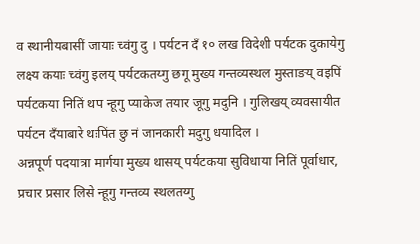व स्थानीयबासीं जायाः च्वंगु दु । पर्यटन दँ १० लख विदेशी पर्यटक दुकायेगु लक्ष्य कयाः च्वंगु इलय् पर्यटकतय्गु छगू मुख्य गन्तव्यस्थल मुस्ताङय् वइपिं पर्यटकया नितिं थप न्हूगु प्याकेज तयार जूगु मदुनि । गुलिखय् व्यवसायीत पर्यटन दँयाबारे थःपिंत छु नं जानकारी मदुगु धयादिल ।
अन्नपूर्ण पदयात्रा मार्गया मुख्य थासय् पर्यटकया सुविधाया नितिं पूर्वाधार, प्रचार प्रसार लिसे न्हूगु गन्तव्य स्थलतय्गु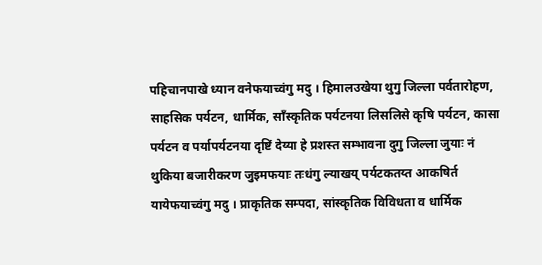पहिचानपाखे ध्यान वनेफयाच्वंगु मदु । हिमालउखेया थुगु जिल्ला पर्वतारोहण, साहसिक पर्यटन, धार्मिक, साँस्कृतिक पर्यटनया लिसलिसे कृषि पर्यटन, कासा पर्यटन व पर्यापर्यटनया दृष्टिं देय्या हे प्रशस्त सम्भावना दुगु जिल्ला जुयाः नं थुकिया बजारीकरण जुइमफयाः तःधंगु ल्याखय् पर्यटकतय्त आकषिर्त यायेफयाच्वंगु मदु । प्राकृतिक सम्पदा, सांस्कृतिक विविधता व धार्मिक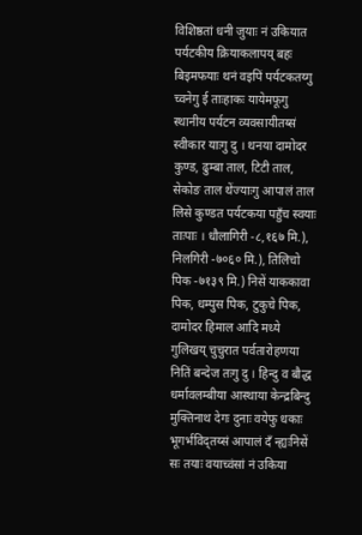विशिष्ठतां धनी जुयाः नं उकियात पर्यटकीय क्रियाकलापय् बहः बिइमफयाः थनं वइपिं पर्यटकतय्गु च्वनेगु ई ताःहाकः यायेमफूगु स्थानीय पर्यटन व्यवसायीतय्सं स्वीकार याःगु दु । थनया दामोदर कुण्ड, ढुम्बा ताल, टिटी ताल, सेकोङ ताल थेंज्याःगु आपालं ताल लिसे कुण्डत पर्यटकया पहुँच स्वयाः ताःपाः । धौलागिरी -८,१६७ मि.), निलगिरी -७०६० मि.), तिलिचो पिक -७१३९ मि.) निसें याककावा पिक, धम्पुस पिक, टुकुचे पिक, दामोदर हिमाल आदि मध्ये गुलिखय् चुचुरात पर्वतारोहणया नितिं बन्देज तःगु दु । हिन्दु व बौद्ध धर्मावलम्बीया आस्थाया केन्द्रबिन्दु मुक्तिनाथ देगः दुनाः वयेफु धकाः भूगर्भविद्तय्सं आपालं दँ न्ह्यःनिसें सः तयाः वयाच्वंसां नं उकिया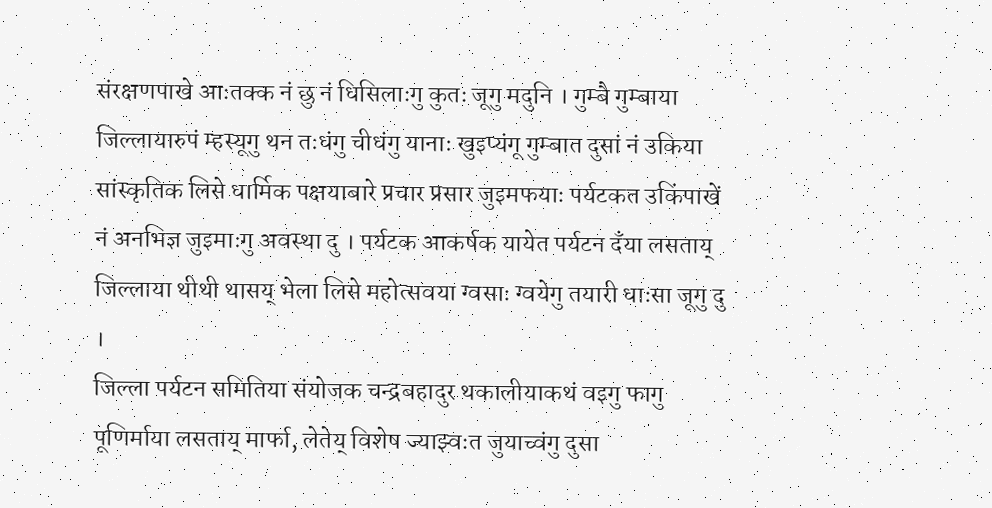संरक्षणपाखे आःतक्क नं छु नं धिसिलाःगु कुतः जूगु मदुनि । गुम्बै गुम्बाया जिल्लायारुपं म्हस्यूगु थन तःधंगु चीधंगु यानाः खुइप्यंगू गुम्बात दुसां नं उकिया सांस्कृतिक लिसे धार्मिक पक्षयाबारे प्रचार प्रसार जुइमफयाः पर्यटकत उकिंपाखें नं अनभिज्ञ जुइमाःगु अवस्था दु । पर्यटक आकर्षक यायेत पर्यटन दँया लसताय् जिल्लाया थीथी थासय् भेला लिसे महोत्सवया ग्वसाः ग्वयेगु तयारी धाःसा जूगु दु ।
जिल्ला पर्यटन समितिया संयोजक चन्द्रबहादुर थकालीयाकथं वइगु फागु पूणिर्माया लसताय् मार्फा, लेतेय् विशेष ज्याझ्वःत जुयाच्वंगु दुसा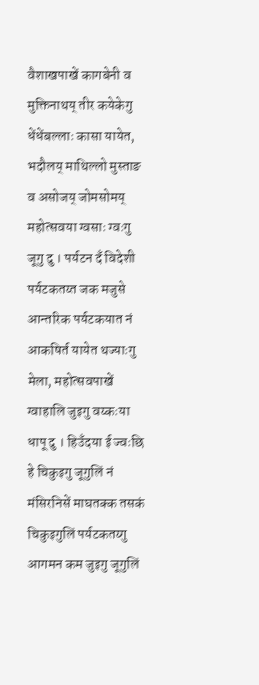वैशाखपाखें कागबेनी व मुक्तिनाथय् तीर कयेकेगु धेंधेंबल्लाः कासा यायेत, भदौलय् माथिल्लो मुस्ताङ व असोजय् जोमसोमय् महोत्सवया ग्वसाः ग्वःगु जूगु दु । पर्यटन दँ विदेशी पर्यटकतय्त जक मजुसे आन्तरिक पर्यटकयात नं आकषिर्त यायेत थज्याःगु मेला, महोत्सवपाखें ग्वाहालि जुइगु वय्कःया धापू दु । हिउँदया ई ज्वःछि हे चिकुइगु जूगुलिं नं मंसिरनिसें माघतक्क तसकं चिकुइगुलिं पर्यटकतय्गु आगमन कम जुइगु जूगुलिं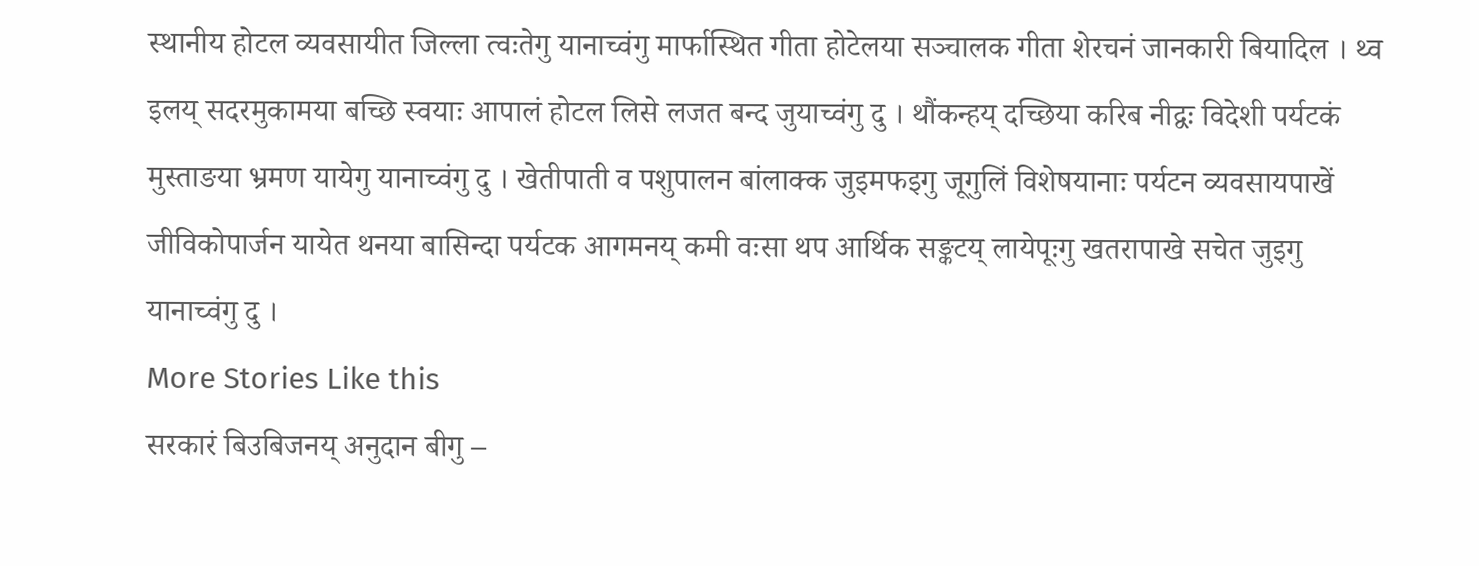स्थानीय होटल व्यवसायीत जिल्ला त्वःतेगु यानाच्वंगु मार्फास्थित गीता होटेलया सञ्चालक गीता शेरचनं जानकारी बियादिल । थ्व इलय् सदरमुकामया बच्छि स्वयाः आपालं होटल लिसे लजत बन्द जुयाच्वंगु दु । थौंकन्हय् दच्छिया करिब नीद्वः विदेशी पर्यटकं मुस्ताङया भ्रमण यायेगु यानाच्वंगु दु । खेतीपाती व पशुपालन बांलाक्क जुइमफइगु जूगुलिं विशेषयानाः पर्यटन व्यवसायपाखें जीविकोपार्जन यायेत थनया बासिन्दा पर्यटक आगमनय् कमी वःसा थप आर्थिक सङ्कटय् लायेपूःगु खतरापाखे सचेत जुइगु यानाच्वंगु दु ।
More Stories Like this
सरकारं बिउबिजनय् अनुदान बीगु –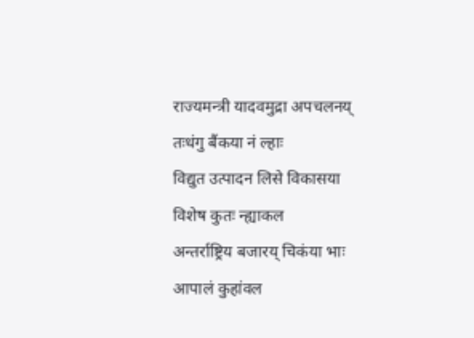राज्यमन्त्री यादवमुद्रा अपचलनय् तःधंगु बैंकया नं ल्हाः
विद्युत उत्पादन लिसे विकासया विशेष कुतः न्ह्याकल
अन्तर्राष्ट्रिय बजारय् चिकंया भाः आपालं कुहांवल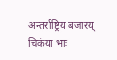अन्तर्राष्ट्रिय बजारय् चिकंया भाः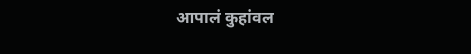आपालं कुहांवल